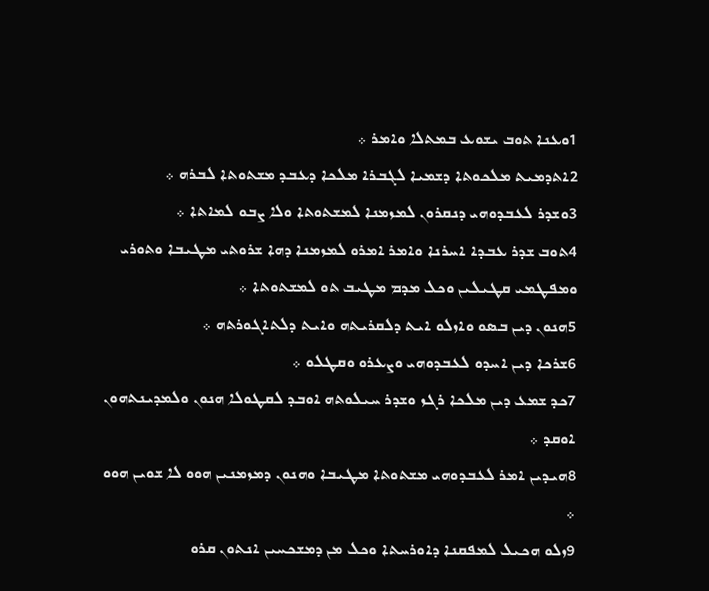1ܘܥܢܐ ܬܘܒ ܝܫܘܥ ܒܡܬܠܐ ܘܐܡܪ ܀
2ܐܬܕܡܝܬ ܡܠܟܘܬܐ ܕܫܡܝܐ ܠܓܒܪܐ ܡܠܟܐ ܕܥܒܕ ܡܫܬܘܬܐ ܠܒܪܗ ܀
3ܘܫܕܪ ܠܥܒܕܘܗܝ ܕܢܩܪܘܢ ܠܡܙܡܢܐ ܠܡܫܬܘܬܐ ܘܠܐ ܨܒܘ ܠܡܐܬܐ ܀
4ܬܘܒ ܫܕܪ ܥܒܕܐ ܐܚܪܢܐ ܘܐܡܪ ܐܡܪܘ ܠܡܙܡܢܐ ܕܗܐ ܫܪܘܬܝ ܡܛܝܒܐ ܘܬܘܪܝ ܘܡܦܛܡܝ ܩܛܝܠܝܢ ܘܟܠ ܡܕܡ ܡܛܝܒ ܬܘ ܠܡܫܬܘܬܐ ܀
5ܗܢܘܢ ܕܝܢ ܒܤܘ ܘܐܙܠܘ ܐܝܬ ܕܠܩܪܝܬܗ ܘܐܝܬ ܕܠܬܐܓܘܪܬܗ ܀
6ܫܪܟܐ ܕܝܢ ܐܚܕܘ ܠܥܒܕܘܗܝ ܘܨܥܪܘ ܘܩܛܠܘ ܀
7ܟܕ ܫܡܥ ܕܝܢ ܡܠܟܐ ܪܓܙ ܘܫܕܪ ܚܝܠܘܬܗ ܐܘܒܕ ܠܩܛܘܠܐ ܗܢܘܢ ܘܠܡܕܝܢܬܗܘܢ ܐܘܩܕ ܀
8ܗܝܕܝܢ ܐܡܪ ܠܥܒܕܘܗܝ ܡܫܬܘܬܐ ܡܛܝܒܐ ܘܗܢܘܢ ܕܡܙܡܢܝܢ ܗܘܘ ܠܐ ܫܘܝܢ ܗܘܘ ܀
9ܙܠܘ ܗܟܝܠ ܠܡܦܩܢܐ ܕܐܘܪܚܬܐ ܘܟܠ ܡܢ ܕܡܫܟܚܝܢ ܐܢܬܘܢ ܩܪܘ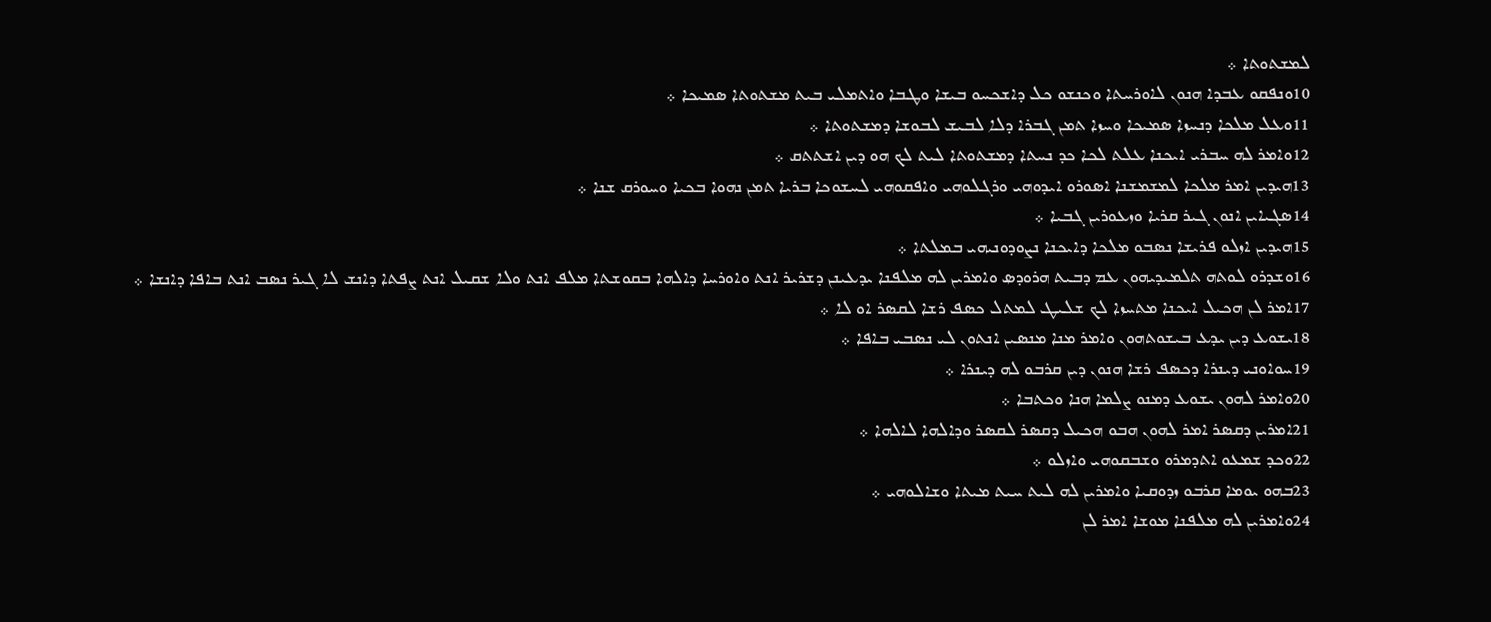ܠܡܫܬܘܬܐ ܀
10ܘܢܦܩܘ ܥܒܕܐ ܗܢܘܢ ܠܐܘܪܚܬܐ ܘܟܢܫܘ ܟܠ ܕܐܫܟܚܘ ܒܝܫܐ ܘܛܒܐ ܘܐܬܡܠܝ ܒܝܬ ܡܫܬܘܬܐ ܤܡܝܟܐ ܀
11ܘܥܠ ܡܠܟܐ ܕܢܚܙܐ ܤܡܝܟܐ ܘܚܙܐ ܬܡܢ ܓܒܪܐ ܕܠܐ ܠܒܝܫ ܠܒܘܫܐ ܕܡܫܬܘܬܐ ܀
12ܘܐܡܪ ܠܗ ܚܒܪܝ ܐܝܟܢܐ ܥܠܬ ܠܟܐ ܟܕ ܢܚܬܐ ܕܡܫܬܘܬܐ ܠܝܬ ܠܟ ܗܘ ܕܝܢ ܐܫܬܬܩ ܀
13ܗܝܕܝܢ ܐܡܪ ܡܠܟܐ ܠܡܫܡܫܢܐ ܐܤܘܪܘ ܐܝܕܘܗܝ ܘܪܓܠܘܗܝ ܘܐܦܩܘܗܝ ܠܚܫܘܟܐ ܒܪܝܐ ܬܡܢ ܢܗܘܐ ܒܟܝܐ ܘܚܘܪܩ ܫܢܐ ܀
14ܤܓܝܐܝܢ ܐܢܘܢ ܓܝܪ ܩܪܝܐ ܘܙܥܘܪܝܢ ܓܒܝܐ ܀
15ܗܝܕܝܢ ܐܙܠܘ ܦܪܝܫܐ ܢܤܒܘ ܡܠܟܐ ܕܐܝܟܢܐ ܢܨܘܕܘܢܝܗܝ ܒܡܠܬܐ ܀
16ܘܫܕܪܘ ܠܘܬܗ ܬܠܡܝܕܝܗܘܢ ܥܡ ܕܒܝܬ ܗܪܘܕܤ ܘܐܡܪܝܢ ܠܗ ܡܠܦܢܐ ܝܕܥܝܢܢ ܕܫܪܝܪ ܐܢܬ ܘܐܘܪܚܐ ܕܐܠܗܐ ܒܩܘܫܬܐ ܡܠܦ ܐܢܬ ܘܠܐ ܫܩܝܠ ܐܢܬ ܨܦܬܐ ܕܐܢܫ ܠܐ ܓܝܪ ܢܤܒ ܐܢܬ ܒܐܦܐ ܕܐܢܫܐ ܀
17ܐܡܪ ܠܢ ܗܟܝܠ ܐܝܟܢܐ ܡܬܚܙܐ ܠܟ ܫܠܝܛ ܠܡܬܠ ܟܤܦ ܪܫܐ ܠܩܤܪ ܐܘ ܠܐ ܀
18ܝܫܘܥ ܕܝܢ ܝܕܥ ܒܝܫܘܬܗܘܢ ܘܐܡܪ ܡܢܐ ܡܢܤܝܢ ܐܢܬܘܢ ܠܝ ܢܤܒܝ ܒܐܦܐ ܀
19ܚܘܐܘܢܝ ܕܝܢܪܐ ܕܟܤܦ ܪܫܐ ܗܢܘܢ ܕܝܢ ܩܪܒܘ ܠܗ ܕܝܢܪܐ ܀
20ܘܐܡܪ ܠܗܘܢ ܝܫܘܥ ܕܡܢܘ ܨܠܡܐ ܗܢܐ ܘܟܬܒܐ ܀
21ܐܡܪܝܢ ܕܩܤܪ ܐܡܪ ܠܗܘܢ ܗܒܘ ܗܟܝܠ ܕܩܤܪ ܠܩܤܪ ܘܕܐܠܗܐ ܠܐܠܗܐ ܀
22ܘܟܕ ܫܡܥܘ ܐܬܕܡܪܘ ܘܫܒܩܘܗܝ ܘܐܙܠܘ ܀
23ܒܗܘ ܝܘܡܐ ܩܪܒܘ ܙܕܘܩܝܐ ܘܐܡܪܝܢ ܠܗ ܠܝܬ ܚܝܬ ܡܝܬܐ ܘܫܐܠܘܗܝ ܀
24ܘܐܡܪܝܢ ܠܗ ܡܠܦܢܐ ܡܘܫܐ ܐܡܪ ܠܢ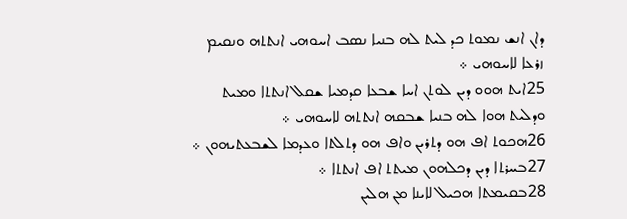ܕܐܢ ܐܢܫ ܢܡܘܬ ܟܕ ܠܝܬ ܠܗ ܒܢܝܐ ܢܤܒ ܐܚܘܗܝ ܐܢܬܬܗ ܘܢܩܝܡ ܙܪܥܐ ܠܐܚܘܗܝ ܀
25ܐܝܬ ܗܘܘ ܕܝܢ ܠܘܬܢ ܐܚܐ ܫܒܥܐ ܩܕܡܝܐ ܫܩܠ ܐܢܬܬܐ ܘܡܝܬ ܘܕܠܝܬ ܗܘܐ ܠܗ ܒܢܝܐ ܫܒܩܗ ܐܢܬܬܗ ܠܐܚܘܗܝ ܀
26ܗܟܘܬ ܐܦ ܗܘ ܕܬܪܝܢ ܘܐܦ ܗܘ ܕܬܠܬܐ ܘܥܕܡܐ ܠܫܒܥܬܝܗܘܢ ܀
27ܒܚܪܬܐ ܕܝܢ ܕܟܠܗܘܢ ܡܝܬܬ ܐܦ ܐܢܬܬܐ ܀
28ܒܩܝܡܬܐ ܗܟܝܠ ܠܐܝܢܐ ܡܢ ܗܠܝܢ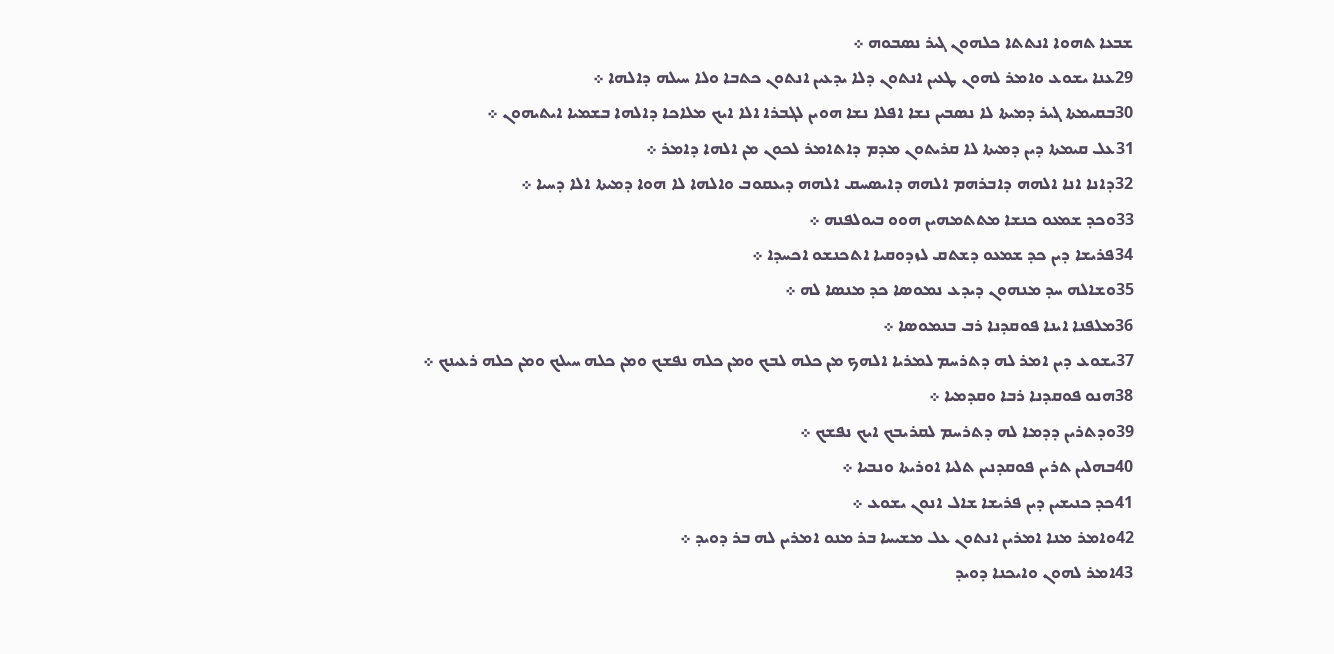ܫܒܥܐ ܬܗܘܐ ܐܢܬܬܐ ܟܠܗܘܢ ܓܝܪ ܢܤܒܘܗ ܀
29ܥܢܐ ܝܫܘܥ ܘܐܡܪ ܠܗܘܢ ܛܥܝܢ ܐܢܬܘܢ ܕܠܐ ܝܕܥܝܢ ܐܢܬܘܢ ܟܬܒܐ ܘܠܐ ܚܝܠܗ ܕܐܠܗܐ ܀
30ܒܩܝܡܬܐ ܓܝܪ ܕܡܝܬܐ ܠܐ ܢܤܒܝܢ ܢܫܐ ܐܦܠܐ ܢܫܐ ܗܘܝܢ ܠܓܒܪܐ ܐܠܐ ܐܝܟ ܡܠܐܟܐ ܕܐܠܗܐ ܒܫܡܝܐ ܐܝܬܝܗܘܢ ܀
31ܥܠ ܩܝܡܬܐ ܕܝܢ ܕܡܝܬܐ ܠܐ ܩܪܝܬܘܢ ܡܕܡ ܕܐܬܐܡܪ ܠܟܘܢ ܡܢ ܐܠܗܐ ܕܐܡܪ ܀
32ܕܐܢܐ ܐܢܐ ܐܠܗܗ ܕܐܒܪܗܡ ܐܠܗܗ ܕܐܝܤܚܩ ܐܠܗܗ ܕܝܥܩܘܒ ܘܐܠܗܐ ܠܐ ܗܘܐ ܕܡܝܬܐ ܐܠܐ ܕܚܝܐ ܀
33ܘܟܕ ܫܡܥܘ ܟܢܫܐ ܡܬܬܡܗܝܢ ܗܘܘ ܒܝܘܠܦܢܗ ܀
34ܦܪܝܫܐ ܕܝܢ ܟܕ ܫܡܥܘ ܕܫܬܩ ܠܙܕܘܩܝܐ ܐܬܟܢܫܘ ܐܟܚܕܐ ܀
35ܘܫܐܠܗ ܚܕ ܡܢܗܘܢ ܕܝܕܥ ܢܡܘܤܐ ܟܕ ܡܢܤܐ ܠܗ ܀
36ܡܠܦܢܐ ܐܝܢܐ ܦܘܩܕܢܐ ܪܒ ܒܢܡܘܤܐ ܀
37ܝܫܘܥ ܕܝܢ ܐܡܪ ܠܗ ܕܬܪܚܡ ܠܡܪܝܐ ܐܠܗܟ ܡܢ ܟܠܗ ܠܒܟ ܘܡܢ ܟܠܗ ܢܦܫܟ ܘܡܢ ܟܠܗ ܚܝܠܟ ܘܡܢ ܟܠܗ ܪܥܝܢܟ ܀
38ܗܢܘ ܦܘܩܕܢܐ ܪܒܐ ܘܩܕܡܝܐ ܀
39ܘܕܬܪܝܢ ܕܕܡܐ ܠܗ ܕܬܪܚܡ ܠܩܪܝܒܟ ܐܝܟ ܢܦܫܟ ܀
40ܒܗܠܝܢ ܬܪܝܢ ܦܘܩܕܢܝܢ ܬܠܝܐ ܐܘܪܝܬܐ ܘܢܒܝܐ ܀
41ܟܕ ܟܢܝܫܝܢ ܕܝܢ ܦܪܝܫܐ ܫܐܠ ܐܢܘܢ ܝܫܘܥ ܀
42ܘܐܡܪ ܡܢܐ ܐܡܪܝܢ ܐܢܬܘܢ ܥܠ ܡܫܝܚܐ ܒܪ ܡܢܘ ܐܡܪܝܢ ܠܗ ܒܪ ܕܘܝܕ ܀
43ܐܡܪ ܠܗܘܢ ܘܐܝܟܢܐ ܕܘܝܕ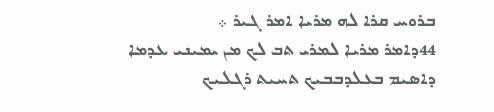ܒܪܘܚ ܩܪܐ ܠܗ ܡܪܝܐ ܐܡܪ ܓܝܪ ܀
44ܕܐܡܪ ܡܪܝܐ ܠܡܪܝ ܬܒ ܠܟ ܡܢ ܝܡܝܢܝ ܥܕܡܐ ܕܐܤܝܡ ܒܥܠܕܒܒܝܟ ܬܚܝܬ ܪܓܠܝܟ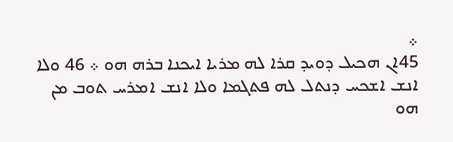܀
45ܐܢ ܗܟܝܠ ܕܘܝܕ ܩܪܐ ܠܗ ܡܪܝܐ ܐܝܟܢܐ ܒܪܗ ܗܘ ܀ 46 ܘܠܐ ܐܢܫ ܐܫܟܚ ܕܢܬܠ ܠܗ ܦܬܓܡܐ ܘܠܐ ܐܢܫ ܐܡܪܚ ܬܘܒ ܡܢ ܗܘ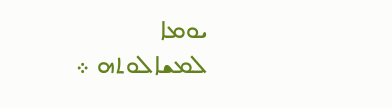ܝܘܡܐ ܠܡܫܐܠܘܬܗ ܀